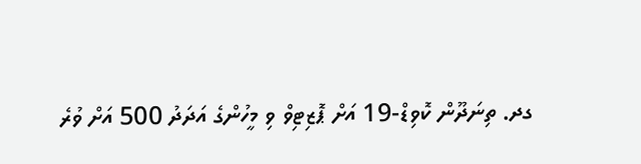ގދ. ތިނަދޫން ކޮވިޑް-19 އަށް ޕޮޒިޓިވް ވި މީހުންގެ އަދަދު 500 އަށް ވުރެ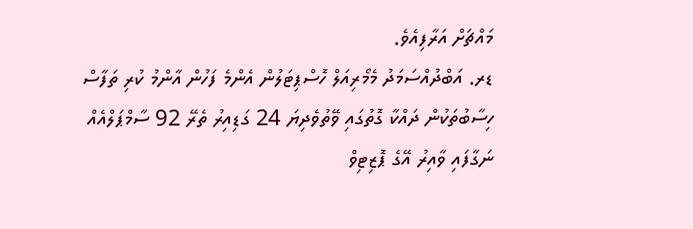މައްޗަށް އަރާފިއެވެ.
ޑރ. އަބްދުއްސަމަދު މެމޯރިއަލް ހޮސްޕިޓަލުން އެންމެ ފަހުން އާންމު ކުރި ތަފާސް ހިސާބުތަކުން ދައްކާ ގޮތުގައި ވޭތުވެދިޔަ 24 ގަޑިއިރު ތެރޭ 92 ސާމްޕަލްއެއް ނަގާފައި ވާއިރު އޭގެ ޕޮޒިޓިވް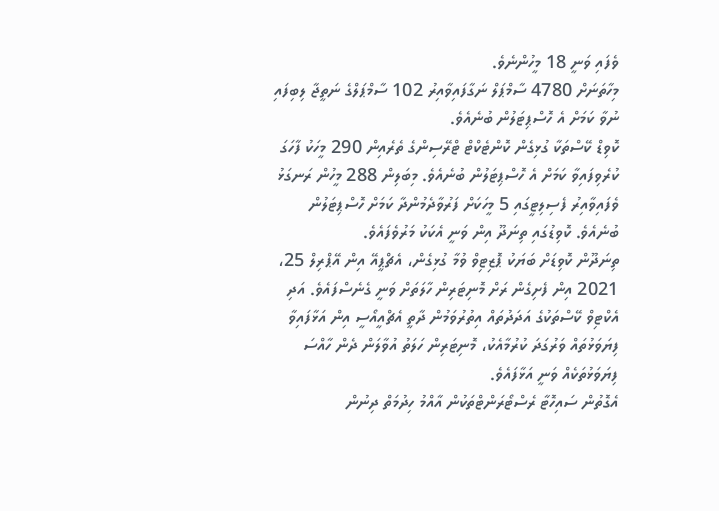ވެފައި ވަނީ 18 މީހުންނެވެ.
މިހާތަނަށް 4780 ސާމްޕަލް ނަގާފައިވާއިރު 102 ސާމްޕަލްގެ ނަތީޖާ ލިބިފައި ނުވާ ކަމަށް އެ ހޮސްޕިޓަލުން ބުނެއެވެ.
ކޮވިޑް ކޭސްތަކާ ގުޅިގެން ކޮންޓެކްޓް ޓްރޭސިންގެ ތެރެއިން 290 މީހަކު ފާހަގަ ކުރެވިފައިވާ ކަމަށް އެ ހޮސްޕިޓަލުން ބުނެއެވެ. މިބަލިން 288 މީހުން ރަނގަޅު ވެފައިވާއިރު ފެސިލިޓީގައި 5 މީހަކަށް ފަރުވާދެމުންދާ ކަމަށް ހޮސްޕިޓަލުން ބުނެއެވެ. ކޮވިޑުގައި ތިނަދޫ އިން ވަނީ އެކަކު މަރުވެފައެވެ.
ތިނަދޫން ކޮވިޑަށް ބަޔަކު ޕޮޒިޓިވް ވުމާ ގުޅިގެން، އެޗްޕީއޭ އިން އޭޕްރިލް 25، 2021 އިން ފެށިގެން ރަށް މޮނިޓަރިން ހާލަތަށް ވަނީ ގެނެސްފައެވެ. އަދި އެކްޓިވް ކޭސްތަކުގެ އަދަދުތައް އިތުރުވަމުން ދާތީ އެޗްއީއޯސީ އިން އަޅާފައިވާ ފިޔަވަޅުތައް ވަރުގަދަ ކުރުމާއެކު، މޮނިޓަރިން ހަލަތު އުވާލަން ދެން ހާއްސަ ފިޔަވަޅުތަކެއް ވަނީ އަޅާފައެވެ.
އެގޮތުން ސައިހޮޓާ ރެސްޓޯރަންޓްތަކުން އާއްމު ހިދުމަތް ދިނުން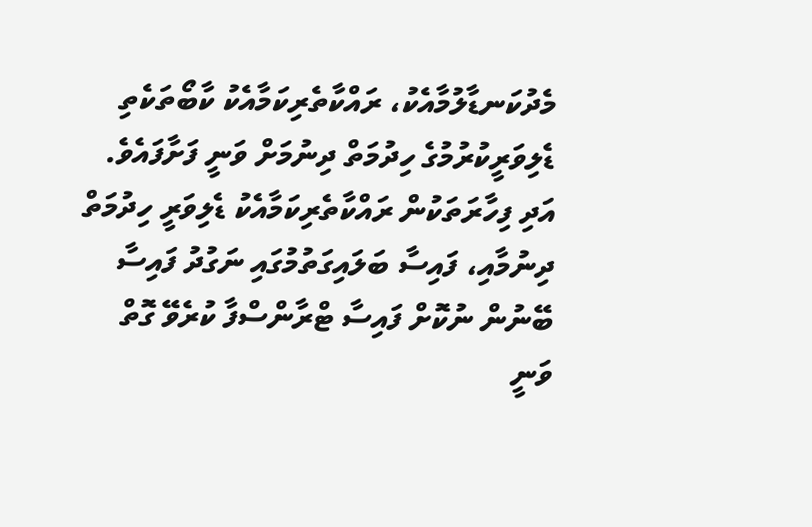މެދުކަނޑާލުމާއެކު، ރައްކާތެރިކަމާއެކު ކާބޯތަކެތި ޑެލިވަރީކުރުމުގެ ހިދުމަތް ދިނުމަށް ވަނީ ފަށާފައެވެ. އަދި ފިހާރަތަކުން ރައްކާތެރިކަމާއެކު ޑެލިވަރީ ހިދުމަތް ދިނުމާއި، ފައިސާ ބަލައިގަތުމުގައި ނަގުދު ފައިސާ ބޭނުން ނުކޮށް ފައިސާ ޓްރާންސްފާ ކުރެވޭ ގޮތް ވަނީ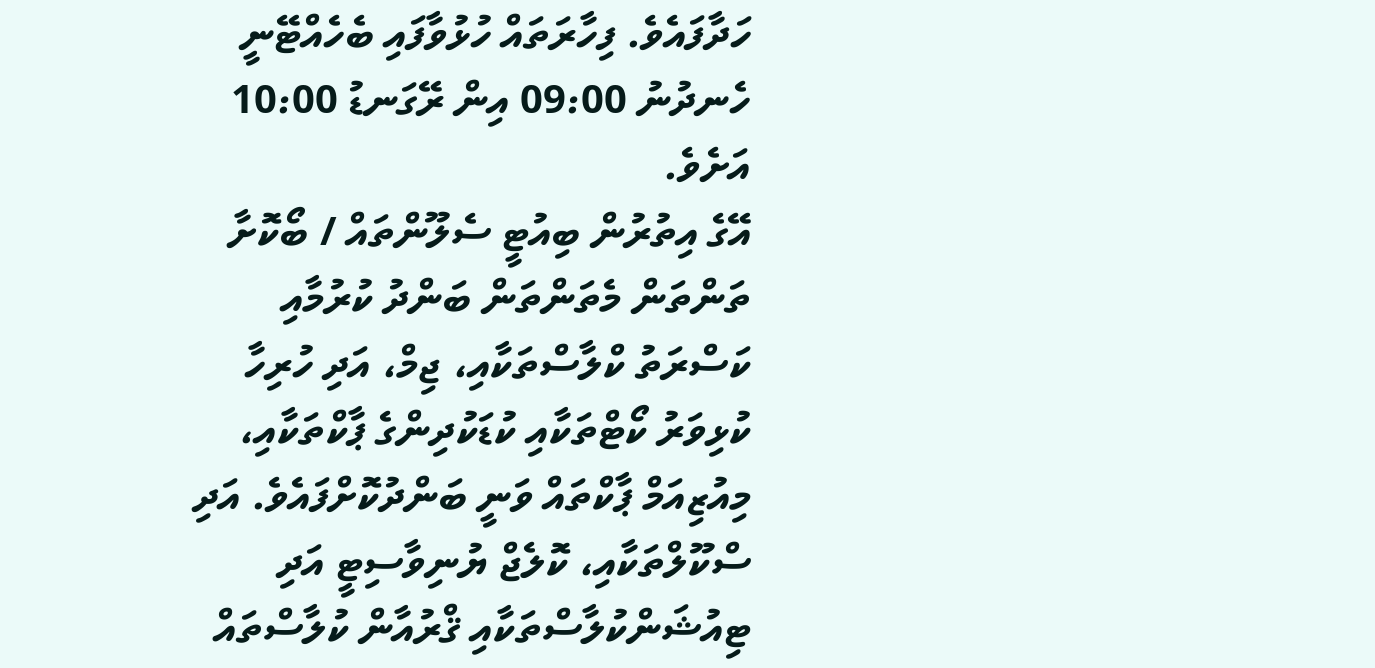ހަދާފައެވެ. ފިހާރަތައް ހުޅުވާފައި ބެހެއްޓޭނީ ހެނދުނު 09:00 އިން ރޭގަނޑު 10:00 އަށެވެ.
އޭގެ އިތުރުން ބިއުޓީ ސެލޫންތައް / ބޯކޮށާ ތަންތަން މެތަންތަން ބަންދު ކުރުމާއި ކަސްރަތު ކްލާސްތަކާއި، ޖިމް، އަދި ހުރިހާ ކުޅިވަރު ކޯޓްތަކާއި ކުޑަކުދިންގެ ޕާކްތަކާއި، މިއުޒިއަމް ޕާކްތައް ވަނީ ބަންދުކޮށްފައެވެ. އަދި ސްކޫލްތަކާއި، ކޮލެޖް ޔުނިވާސިޓީ އަދި ޓިއުޝަންކުލާސްތަކާއި ޤްރުއާން ކުލާސްތައް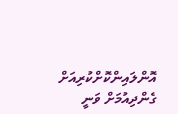އޮންލައިންކޮށްކުރިއަށް ގެންދިއުމަށް ވަނީ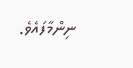ނިންމާފައެވެ.